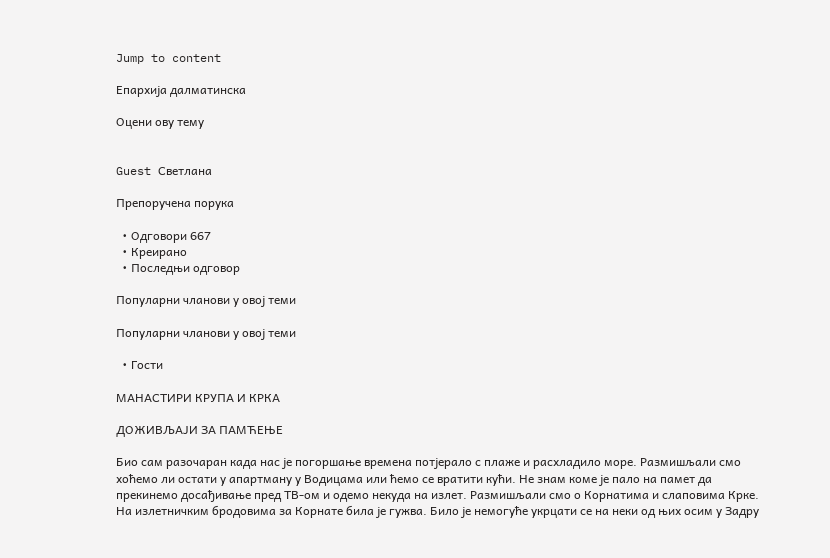Jump to content

Епархија далматинска

Оцени ову тему


Guest Светлана

Препоручена порука

  • Одговори 667
  • Креирано
  • Последњи одговор

Популарни чланови у овој теми

Популарни чланови у овој теми

  • Гости

МАНАСТИРИ КРУПА И КРКА

ДОЖИВЉАЈИ ЗА ПАМЋЕЊЕ

Био сам разочаран када нас је погоршање времена потјерало с плаже и расхладило море. Размишљали смо хоћемо ли остати у апартману у Водицама или ћемо се вратити кући. Не знам коме је пало на памет да прекинемо досађивање пред ТВ-ом и одемо некуда на излет. Размишљали смо о Корнатима и слаповима Крке. На излетничким бродовима за Корнате била је гужва. Било је немогуће укрцати се на неки од њих осим у Задру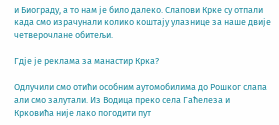и Биограду, а то нам је било далеко. Слапови Крке су отпали када смо израчунали колико коштају улазнице за наше двије четверочлане обитељи.

Гдје је реклама за манастир Крка?

Одлучили смо отићи особним аутомобилима до Рошког слапа али смо залутали. Из Водица преко села Гаћелеза и Крковића није лако погодити пут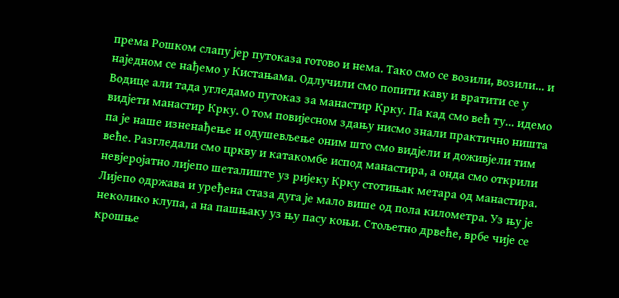према Рошком слапу јер путоказа готово и нема. Тако смо се возили, возили... и наједном се нађемо у Кистањама. Одлучили смо попити каву и вратити се у Водице али тада угледамо путоказ за манастир Крку. Па кад смо већ ту... идемо видјети манастир Крку. О том повијесном здању нисмо знали практично ништа па је наше изненађење и одушевљење оним што смо видјели и доживјели тим веће. Разгледали смо цркву и катакомбе испод манастира, а онда смо открили невјеројатно лијепо шеталиште уз ријеку Крку стотињак метара од манастира. Лијепо одржава и уређена стаза дуга је мало више од пола километра. Уз њу је неколико клупа, а на пашњаку уз њу пасу коњи. Стољетно дрвеће, врбе чије се крошње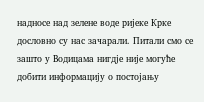надносе над зелене воде ријеке Крке дословно су нас зачарали. Питали смо се зашто у Водицама нигдје није могуће добити информацију о постојању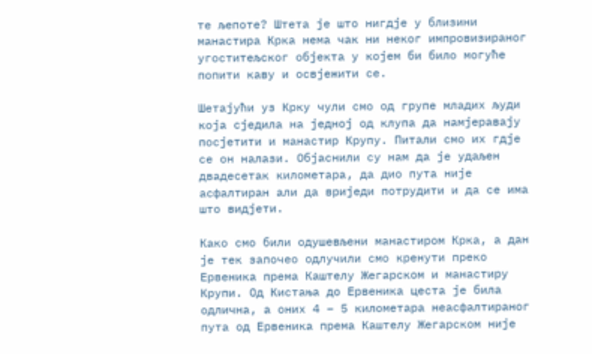те љепоте? Штета је што нигдје у близини манастира Крка нема чак ни неког импровизираног угоститељског објекта у којем би било могуће попити каву и освјежити се.

Шетајући уз Крку чули смо од групе младих људи која сједила на једној од клупа да намјеравају посјетити и манастир Крупу. Питали смо их гдје се он налази. Објаснили су нам да је удаљен двадесетак километара, да дио пута није асфалтиран али да вриједи потрудити и да се има што видјети.

Како смо били одушевљени манастиром Крка, а дан је тек започео одлучили смо кренути преко Ервеника према Каштелу Жегарском и манастиру Крупи. Од Кистања до Ервеника цеста је била одлична, а оних 4 – 5 километара неасфалтираног пута од Ервеника према Каштелу Жегарском није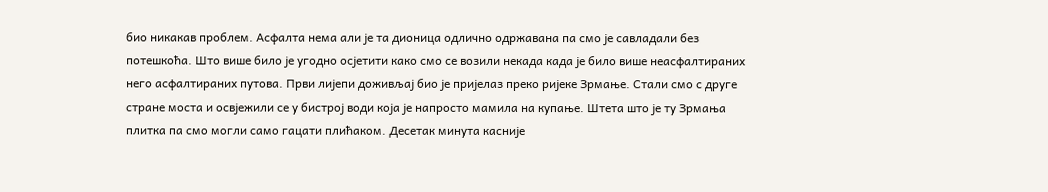био никакав проблем. Асфалта нема али је та дионица одлично одржавана па смо је савладали без потешкоћа. Што више било је угодно осјетити како смо се возили некада када је било више неасфалтираних него асфалтираних путова. Први лијепи доживљај био је пријелаз преко ријеке Зрмање. Стали смо с друге стране моста и освјежили се у бистрој води која је напросто мамила на купање. Штета што је ту Зрмања плитка па смо могли само гацати плићаком. Десетак минута касније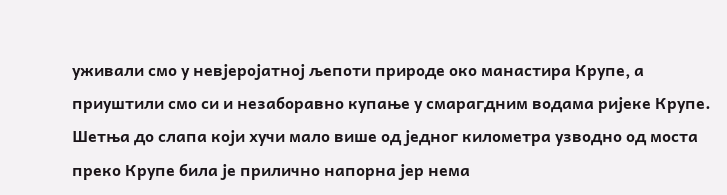уживали смо у невјеројатној љепоти природе око манастира Крупе, а приуштили смо си и незаборавно купање у смарагдним водама ријеке Крупе. Шетња до слапа који хучи мало више од једног километра узводно од моста преко Крупе била је прилично напорна јер нема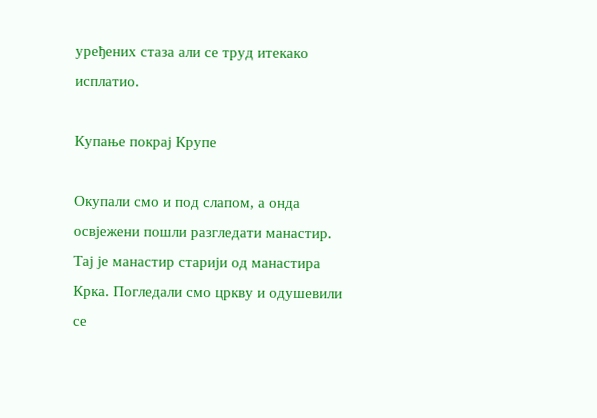уређених стаза али се труд итекако исплатио.

Купање покрај Крупе

Окупали смо и под слапом, а онда освјежени пошли разгледати манастир. Тај је манастир старији од манастира Крка. Погледали смо цркву и одушевили се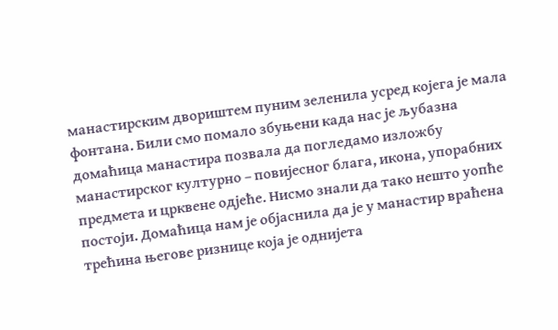манастирским двориштем пуним зеленила усред којега је мала фонтана. Били смо помало збуњени када нас је љубазна домаћица манастира позвала да погледамо изложбу манастирског културно – повијесног блага, икона, упорабних предмета и црквене одјеће. Нисмо знали да тако нешто уопће постоји. Домаћица нам је објаснила да је у манастир враћена трећина његове ризнице која је однијета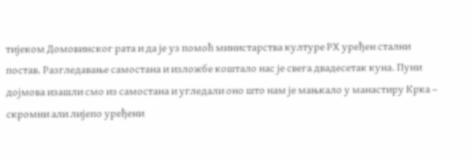тијеком Домовинског рата и да је уз помоћ министарства културе РХ уређен стални постав. Разгледавање самостана и изложбе коштало нас је свега двадесетак куна. Пуни дојмова изашли смо из самостана и угледали оно што нам је мањкало у манастиру Крка – скромни али лијепо уређени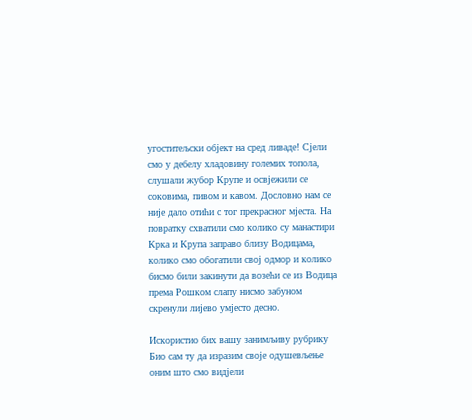угоститељски објект на сред ливаде! Сјели смо у дебелу хладовину големих топола, слушали жубор Крупе и освјежили се соковима, пивом и кавом. Дословно нам се није дало отићи с тог прекрасног мјеста. На повратку схватили смо колико су манастири Крка и Крупа заправо близу Водицама, колико смо обогатили свој одмор и колико бисмо били закинути да возећи се из Водица према Рошком слапу нисмо забуном скренули лијево умјесто десно.

Искористио бих вашу занимљиву рубрику Био сам ту да изразим своје одушевљење оним што смо видјели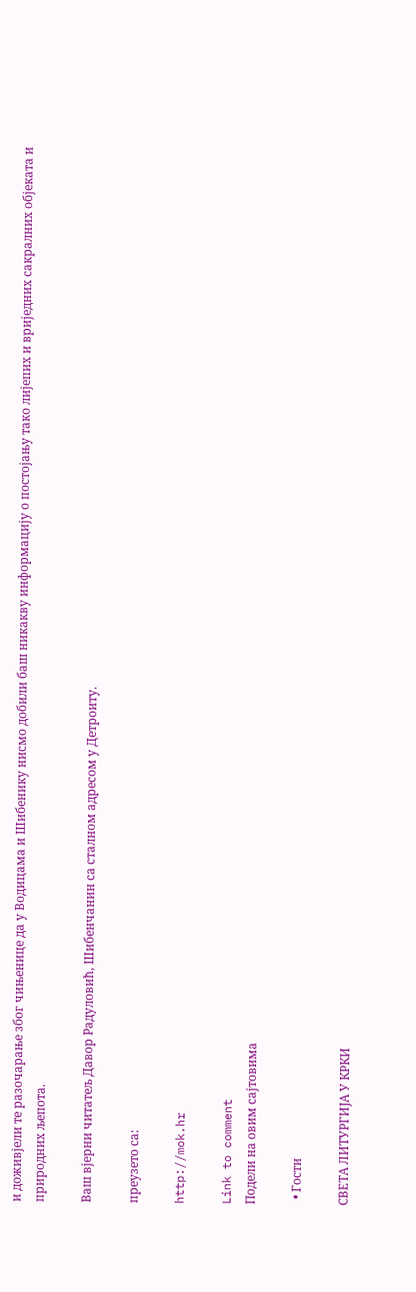и доживјели те разочарање због чињенице да у Водицама и Шибенику нисмо добили баш никакву информацију о постојању тако лијепих и вриједних сакралних објеката и природних љепота.

Ваш вјерни читатељ Давор Радуловић, Шибенчанин са сталном адресом у Детроиту.

преузето са:

http://mok.hr

Link to comment
Подели на овим сајтовима

  • Гости

СВЕТА ЛИТУРГИЈА У КРКИ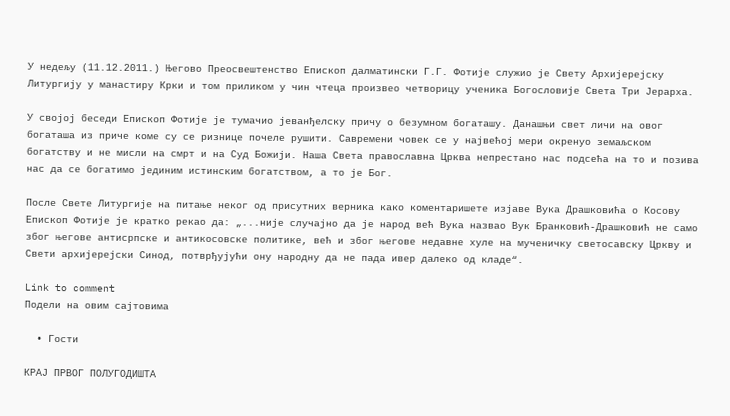У недељу (11.12.2011.) Његово Преосвештенство Епископ далматински Г.Г. Фотије служио је Свету Архијерејску Литургију у манастиру Крки и том приликом у чин чтеца произвео четворицу ученика Богословије Света Три Јерарха.

У својој беседи Епископ Фотије је тумачио јеванђелску причу о безумном богаташу. Данашњи свет личи на овог богаташа из приче коме су се ризнице почеле рушити. Савремени човек се у највећој мери окренуо земаљском богатству и не мисли на смрт и на Суд Божији. Наша Света православна Црква непрестано нас подсећа на то и позива нас да се богатимо јединим истинским богатством, а то је Бог.

После Свете Литургије на питање неког од присутних верника како коментаришете изјаве Вука Драшковића о Косову Епископ Фотије је кратко рекао да: „...није случајно да је народ већ Вука назвао Вук Бранковић-Драшковић не само због његове антисрпске и антикосовске политике, већ и због његове недавне хуле на мученичку светосавску Цркву и Свети архијерејски Синод, потврђујући ону народну да не пада ивер далеко од кладе“.

Link to comment
Подели на овим сајтовима

  • Гости

КРАЈ ПРВОГ ПОЛУГОДИШТА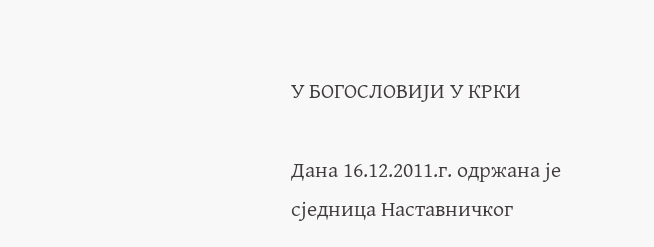У БОГОСЛОВИЈИ У КРКИ

Дана 16.12.2011.г. одржана је сједница Наставничког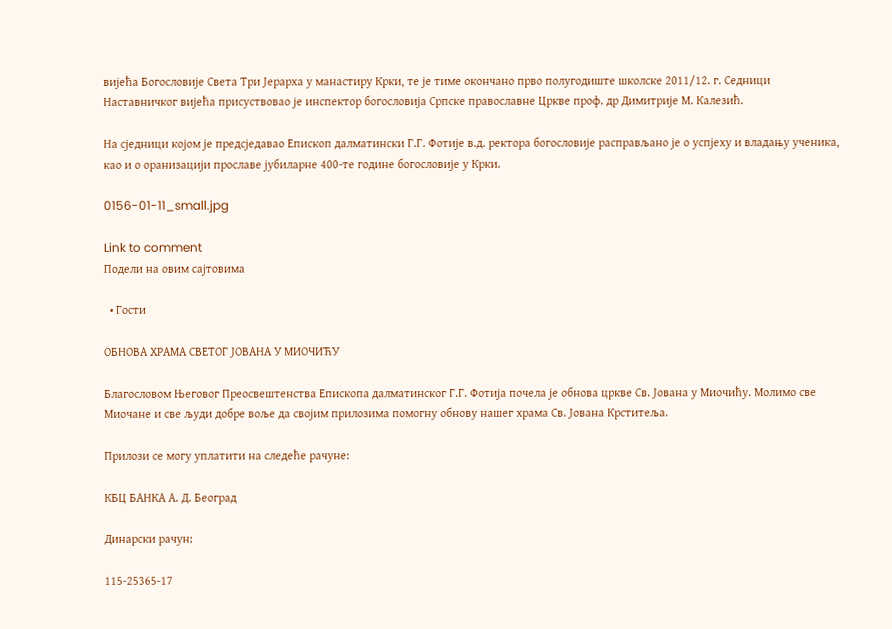вијећа Богословије Света Три Јерарха у манастиру Крки, те је тиме окончано прво полугодиште школске 2011/12. г. Седници Наставничког вијећа присуствовао је инспектор богословија Српске православне Цркве проф. др Димитрије М. Калезић.

На сједници којом је предсједавао Епископ далматински Г.Г. Фотије в.д. ректора богословије расправљано је о успјеху и владању ученика, као и о оранизацији прославе јубиларне 400-те године богословије у Крки.

0156-01-11_small.jpg

Link to comment
Подели на овим сајтовима

  • Гости

ОБНОВА ХРАМА СВЕТОГ ЈОВАНА У МИОЧИЋУ

Благословом Његовог Преосвештенства Епископа далматинског Г.Г. Фотија почела је обнова цркве Св. Јована у Миочићу. Молимо све Миочане и све људи добре воље да својим прилозима помогну обнову нашег храма Св. Јована Крститеља.

Прилози се могу уплатити на следеће рачуне:

КБЦ БАНКА А. Д. Београд

Динарски рачун:

115-25365-17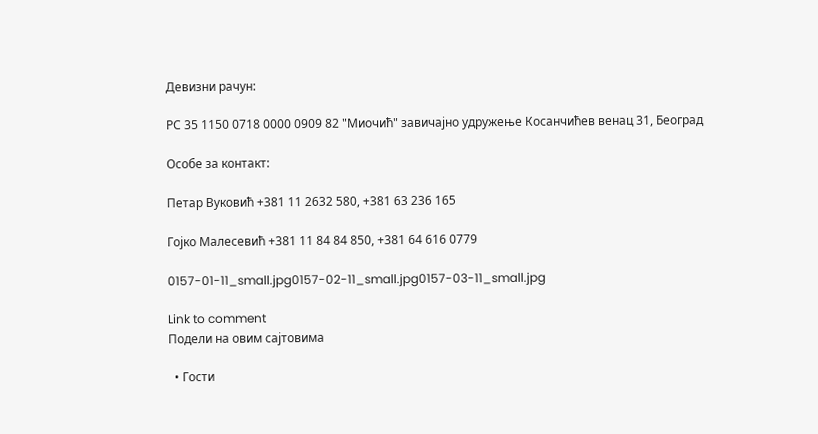Девизни рачун:

РС 35 1150 0718 0000 0909 82 "Миочић" завичајно удружење Косанчићев венац 31, Београд

Особе за контакт:

Петар Вуковић +381 11 2632 580, +381 63 236 165

Гојко Малесевић +381 11 84 84 850, +381 64 616 0779

0157-01-11_small.jpg0157-02-11_small.jpg0157-03-11_small.jpg

Link to comment
Подели на овим сајтовима

  • Гости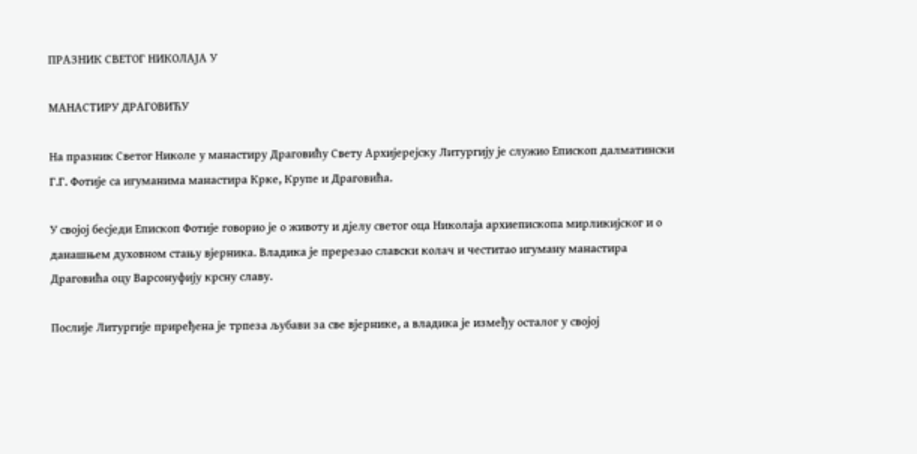ПРАЗНИК СВЕТОГ НИКОЛАЈА У

МАНАСТИРУ ДРАГОВИЋУ

На празник Светог Николе у манастиру Драговићу Свету Архијерејску Литургију је служио Епископ далматински Г.Г. Фотије са игуманима манастира Крке, Крупе и Драговића.

У својој бесједи Епископ Фотије говорио је о животу и дјелу светог оца Николаја архиепископа мирликијског и о данашњем духовном стању вјерника. Владика је пререзао славски колач и честитао игуману манастира Драговића оцу Варсонуфију крсну славу.

Послије Литургије приређена је трпеза љубави за све вјернике, а владика је између осталог у својој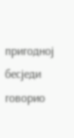пригодној бесједи говорио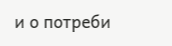и о потреби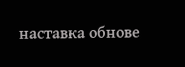наставка обнове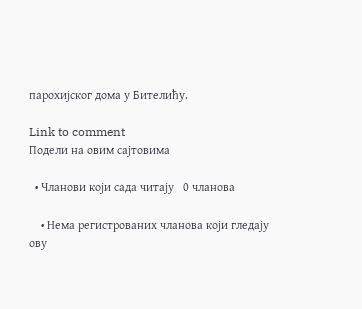парохијског дома у Бителићу.

Link to comment
Подели на овим сајтовима

  • Чланови који сада читају   0 чланова

    • Нема регистрованих чланова који гледају ову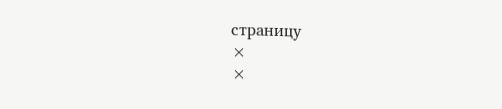страницу
×
×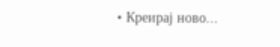• Креирај ново...